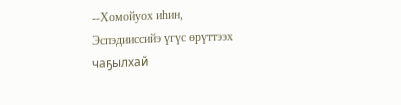--Хомойуох иһин, Эспэдииссийэ үгүс өрүттээх чаҕылхай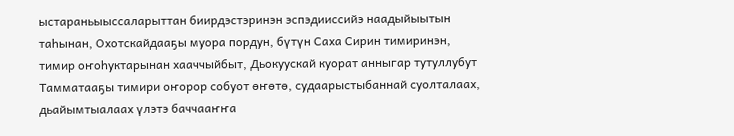ыстараньыыссаларыттан биирдэстэринэн эспэдииссийэ наадыйыытын таһынан, Охотскайдааҕы муора пордун, бүтүн Саха Cирин тимиринэн, тимир оҥоһуктарынан хааччыйбыт, Дьокуускай куорат анныгар тутуллубут Тамматааҕы тимири оҥорор собуот өҥөтө, судаарыстыбаннай суолталаах, дьайымтыалаах үлэтэ баччааҥҥа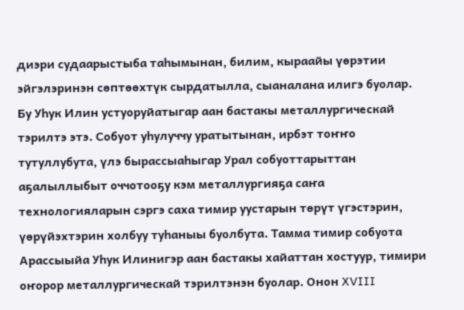диэри судаарыстыба таһымынан, билим, кыраайы үөрэтии эйгэлэринэн сөптөөхтүк сырдатылла, сыаналана илигэ буолар.
Бу Уһук Илин устуоруйатыгар аан бастакы металлургическай тэрилтэ этэ. Собуот уһулуччу уратытынан, ирбэт тоҥҥо тутуллубута, үлэ бырассыаһыгар Урал собуоттарыттан аҕалыллыбыт оччотооҕу кэм металлургияҕа саҥа технологияларын сэргэ саха тимир уустарын төрүт үгэстэрин, үөрүйэхтэрин холбуу туһаныы буолбута. Тамма тимир собуота Арассыыйа Уһук Илинигэр аан бастакы хайаттан хостуур, тимири оҥорор металлургическай тэрилтэнэн буолар. Онон XVIII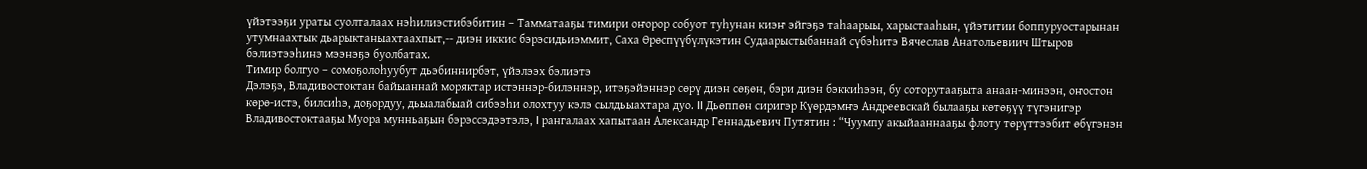үйэтээҕи ураты суолталаах нэһилиэстибэбитин – Тамматааҕы тимири оҥорор собуот туһунан киэҥ эйгэҕэ таһаарыы, харыстааһын, үйэтитии боппуруостарынан утумнаахтык дьарыктаныахтаахпыт,-- диэн иккис бэрэсидьиэммит, Саха Өрөспүүбүлүкэтин Судаарыстыбаннай сүбэһитэ Вячеслав Анатольевиич Штыров бэлиэтээһинэ мээнэҕэ буолбатах.
Тимир болгуо – сомоҕолоһуубут дьэбиннирбэт, үйэлээх бэлиэтэ
Дэлэҕэ, Владивостоктан байыаннай моряктар истэннэр-билэннэр, итэҕэйэннэр сөрү диэн сөҕөн, бэри диэн бэккиһээн, бу соторутааҕыта анаан-минээн, оҥостон көрө-истэ, билсиһэ, доҕордуу, дьыалабыай сибээһи олохтуу кэлэ сылдьыахтара дуо. II Дьөппөн сиригэр Күөрдэмҥэ Андреевскай былааҕы көтөҕүү түгэнигэр Владивостоктааҕы Муора мунньаҕын бэрэссэдээтэлэ, I рангалаах хапытаан Александр Геннадьевич Путятин : “Чуумпу акыйааннааҕы флоту төрүттээбит өбүгэнэн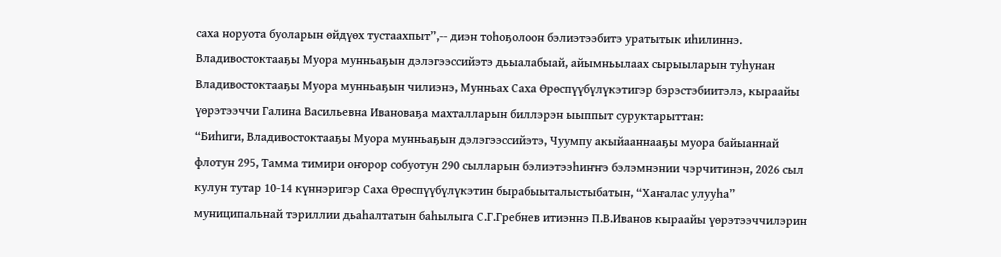саха норуота буоларын өйдүөх тустаахпыт”,-- диэн тоһоҕолоон бэлиэтээбитэ уратытык иһилиннэ.
Владивостоктааҕы Муора мунньаҕын дэлэгээссийэтэ дьыалабыай, айымньылаах сырыыларын туһунан Владивостоктааҕы Муора мунньаҕын чилиэнэ, Мунньах Саха Өрөспүүбүлүкэтигэр бэрэстэбиитэлэ, кыраайы үөрэтээччи Галина Васильевна Ивановаҕа махталларын биллэрэн ыыппыт суруктарыттан:
“Биһиги, Владивостоктааҕы Муора мунньаҕын дэлэгээссийэтэ, Чуумпу акыйааннааҕы муора байыаннай флотун 295, Тамма тимири оҥорор собуотун 290 сылларын бэлиэтээһиҥҥэ бэлэмнэнии чэрчитинэн, 2026 сыл кулун тутар 10-14 күннэригэр Саха Өрөспүүбүлүкэтин бырабыыталыстыбатын, “Хаҥалас улууһа” муниципальнай тэриллии дьаһалтатын баһылыга С.Г.Гребнев итиэннэ П.В.Иванов кыраайы үөрэтээччилэрин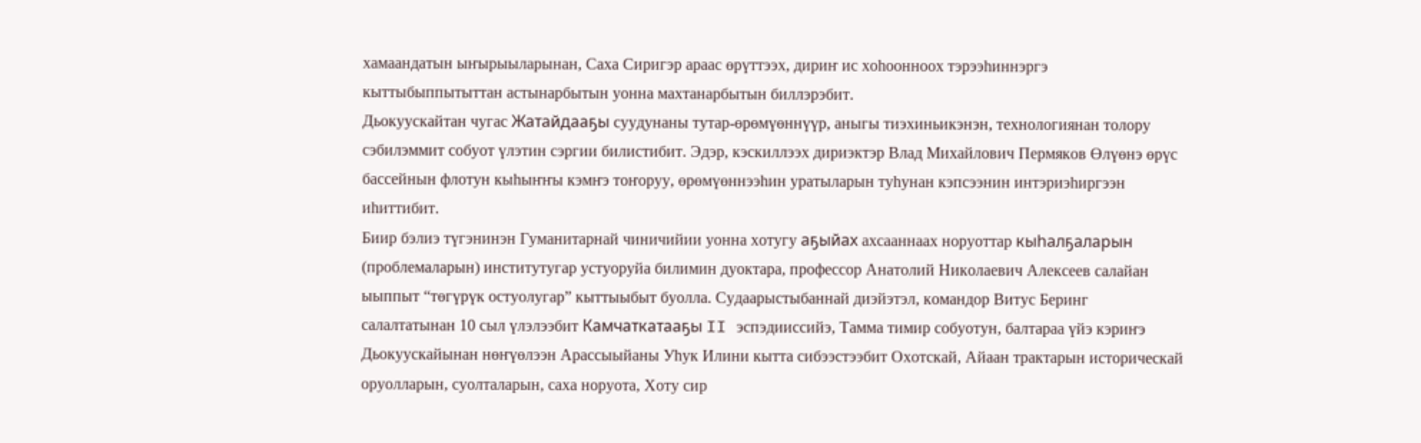хамаандатын ыҥырыыларынан, Саха Сиригэр араас өрүттээх, дириҥ ис хоһоонноох тэрээһиннэргэ кыттыбыппытыттан астынарбытын уонна махтанарбытын биллэрэбит.
Дьокуускайтан чугас Жатайдааҕы суудунаны тутар-өрөмүөннүүр, аныгы тиэхиньикэнэн, технологиянан толору сэбилэммит собуот үлэтин сэргии билистибит. Эдэр, кэскиллээх дириэктэр Влад Михайлович Пермяков Өлүөнэ өрүс бассейнын флотун кыһыҥҥы кэмҥэ тоҥоруу, өрөмүөннээһин уратыларын туһунан кэпсээнин интэриэһиргээн иһиттибит.
Биир бэлиэ түгэнинэн Гуманитарнай чиничийии уонна хотугу аҕыйах ахсааннаах норуоттар кыһалҕаларын (проблемаларын) институтугар устуоруйа билимин дуоктара, профессор Анатолий Николаевич Алексеев салайан ыыппыт “төгүрүк остуолугар” кыттыыбыт буолла. Судаарыстыбаннай диэйэтэл, командор Витус Беринг салалтатынан 10 сыл үлэлээбит Камчаткатааҕы II эспэдииссийэ, Тамма тимир собуотун, балтараа үйэ кэриҥэ Дьокуускайынан нөҥүөлээн Арассыыйаны Уһук Илини кытта сибээстээбит Охотскай, Айаан трактарын историческай оруолларын, суолталарын, саха норуота, Хоту сир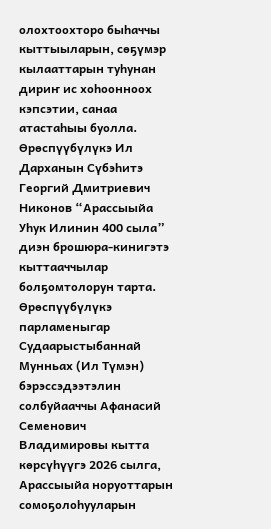олохтоохторо быһаччы кыттыыларын, сөҕүмэр кылааттарын туһунан дириҥ ис хоһоонноох кэпсэтии, санаа атастаһыы буолла.
Өрөспүүбүлүкэ Ил Дарханын Сүбэһитэ Георгий Дмитриевич Никонов “Арассыыйа Уһук Илинин 400 сыла” диэн брошюра-кинигэтэ кыттааччылар болҕомтолорун тарта.
Өрөспүүбүлүкэ парламеныгар Судаарыстыбаннай Мунньах (Ил Түмэн) бэрэссэдээтэлин солбуйааччы Афанасий Семенович Владимировы кытта көрсүһүүгэ 2026 сылга, Арассыыйа норуоттарын сомоҕолоһууларын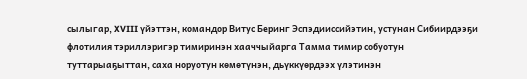сылыгар, XVIII үйэттэн, командор Витус Беринг Эспэдииссийэтин, устунан Сибиирдээҕи флотилия тэриллэригэр тимиринэн хааччыйарга Тамма тимир собуотун туттарыаҕыттан, саха норуотун көмөтүнэн, дьүккүөрдээх үлэтинэн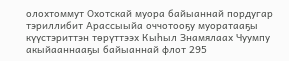олохтоммут Охотскай муора байыаннай пордугар тэриллибит Арассыыйа оччотооҕу муоратааҕы күүстэриттэн төрүттээх Кыһыл Знамялаах Чуумпу акыйааннааҕы байыаннай флот 295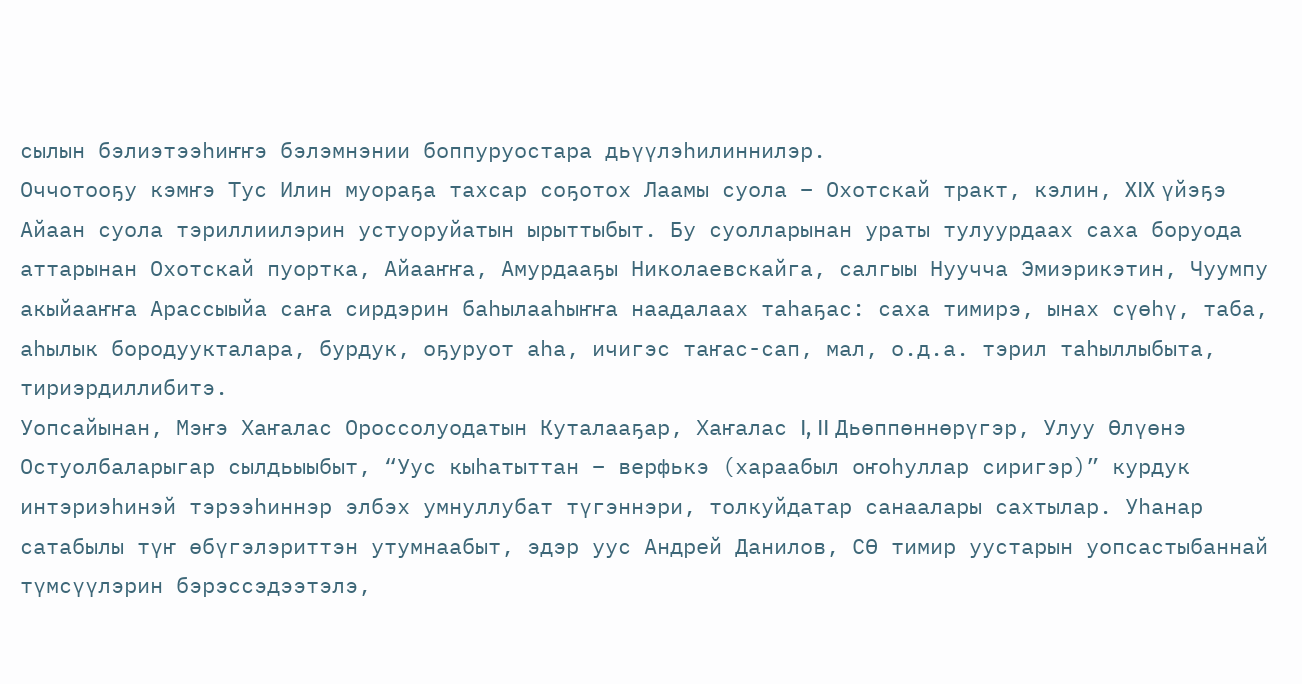сылын бэлиэтээһиҥҥэ бэлэмнэнии боппуруостара дьүүлэһилиннилэр.
Оччотооҕу кэмҥэ Тус Илин муораҕа тахсар соҕотох Лаамы суола – Охотскай тракт, кэлин, XIX үйэҕэ Айаан суола тэриллиилэрин устуоруйатын ырыттыбыт. Бу суолларынан ураты тулуурдаах саха боруода аттарынан Охотскай пуортка, Айааҥҥа, Амурдааҕы Николаевскайга, салгыы Нуучча Эмиэрикэтин, Чуумпу акыйааҥҥа Арассыыйа саҥа сирдэрин баһылааһыҥҥа наадалаах таһаҕас: саха тимирэ, ынах сүөһү, таба, аһылык бородуукталара, бурдук, оҕуруот аһа, ичигэс таҥас-сап, мал, о.д.а. тэрил таһыллыбыта, тириэрдиллибитэ.
Уопсайынан, Мэҥэ Хаҥалас Ороссолуодатын Куталааҕар, Хаҥалас I, II Дьөппөннөрүгэр, Улуу Өлүөнэ Остуолбаларыгар сылдьыыбыт, “Уус кыһатыттан – верфькэ (хараабыл оҥоһуллар сиригэр)” курдук интэриэһинэй тэрээһиннэр элбэх умнуллубат түгэннэри, толкуйдатар санаалары сахтылар. Уһанар сатабылы түҥ өбүгэлэриттэн утумнаабыт, эдэр уус Андрей Данилов, СӨ тимир уустарын уопсастыбаннай түмсүүлэрин бэрэссэдээтэлэ,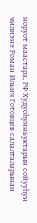норуот маастара, РФ Худуоһунньуктарын сойууһун чилиэнэ Роман Ильич Готовцев салалталарынан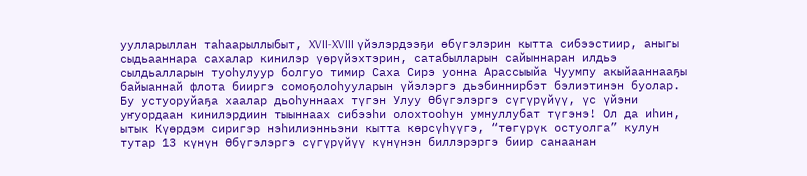уулларыллан таһаарыллыбыт, XVII-XVIII үйэлэрдээҕи өбүгэлэрин кытта сибээстиир, аныгы сыдьааннара сахалар кинилэр үөрүйэхтэрин, сатабылларын сайыннаран илдьэ сылдьалларын туоһулуур болгуо тимир Саха Сирэ уонна Арассыыйа Чуумпу акыйааннааҕы байыаннай флота бииргэ сомоҕолоһууларын үйэлэргэ дьэбиннирбэт бэлиэтинэн буолар. Бу устуоруйаҕа хаалар дьоһуннаах түгэн Улуу Өбүгэлэргэ сүгүрүйүү, үс үйэни уҥуордаан кинилэрдиин тыыннаах сибээһи олохтооһун умнуллубат түгэнэ! Ол да иһин, ытык Күөрдэм сиригэр нэһилиэнньэни кытта көрсүһүүгэ, “төгүрүк остуолга” кулун тутар 13 күнүн Өбүгэлэргэ сүгүрүйүү күнүнэн биллэрэргэ биир санаанан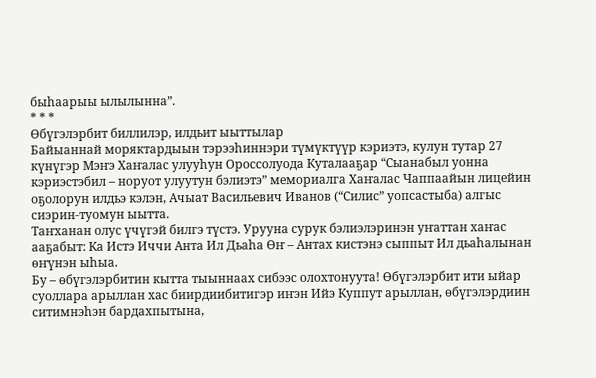быһаарыы ылылынна”.
* * *
Өбүгэлэрбит биллилэр, илдьит ыыттылар
Байыаннай моряктардыын тэрээһиннэри түмүктүүр кэриэтэ, кулун тутар 27 күнүгэр Мэҥэ Хаҥалас улууһун Ороссолуода Куталааҕар “Сыанабыл уонна кэриэстэбил – норуот улуутун бэлиэтэ” мемориалга Хаҥалас Чаппаайын лицейин оҕолорун илдьэ кэлэн, Ачыат Васильевич Иванов (“Силис” уопсастыба) алгыс сиэрин-туомун ыытта.
Таҥханан олус үчүгэй билгэ түстэ. Урууна сурук бэлиэлэринэн уҥаттан хаҥас ааҕабыт: Ка Истэ Иччи Анта Ил Дьаһа Өҥ – Антах кистэнэ сыппыт Ил дьаһалынан өҥүнэн ыһыа.
Бу – өбүгэлэрбитин кытта тыыннаах сибээс олохтонуута! Өбүгэлэрбит ити ыйар суоллара арыллан хас биирдиибитигэр иҥэн Ийэ Куппут арыллан, өбүгэлэрдиин ситимнэһэн бардахпытына,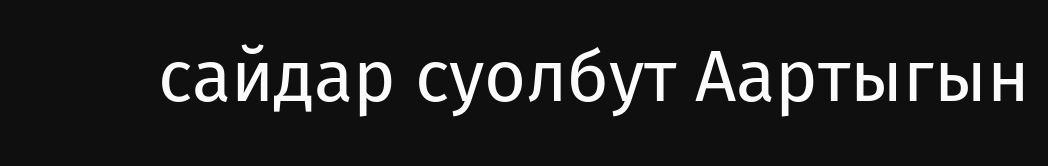сайдар суолбут Аартыгын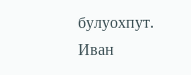булуохпут.
Иван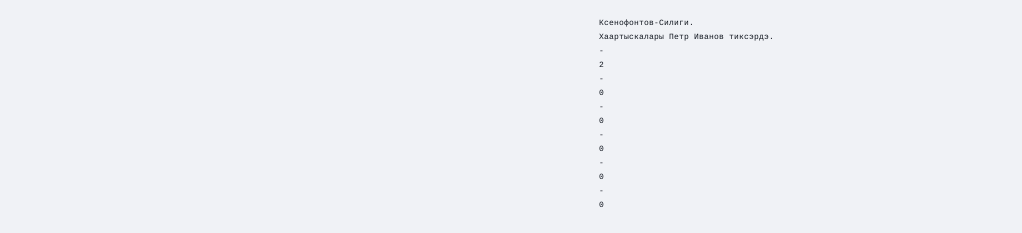Ксенофонтов-Силиги.
Хаартыскалары Петр Иванов тиксэрдэ.
-
2
-
0
-
0
-
0
-
0
-
0